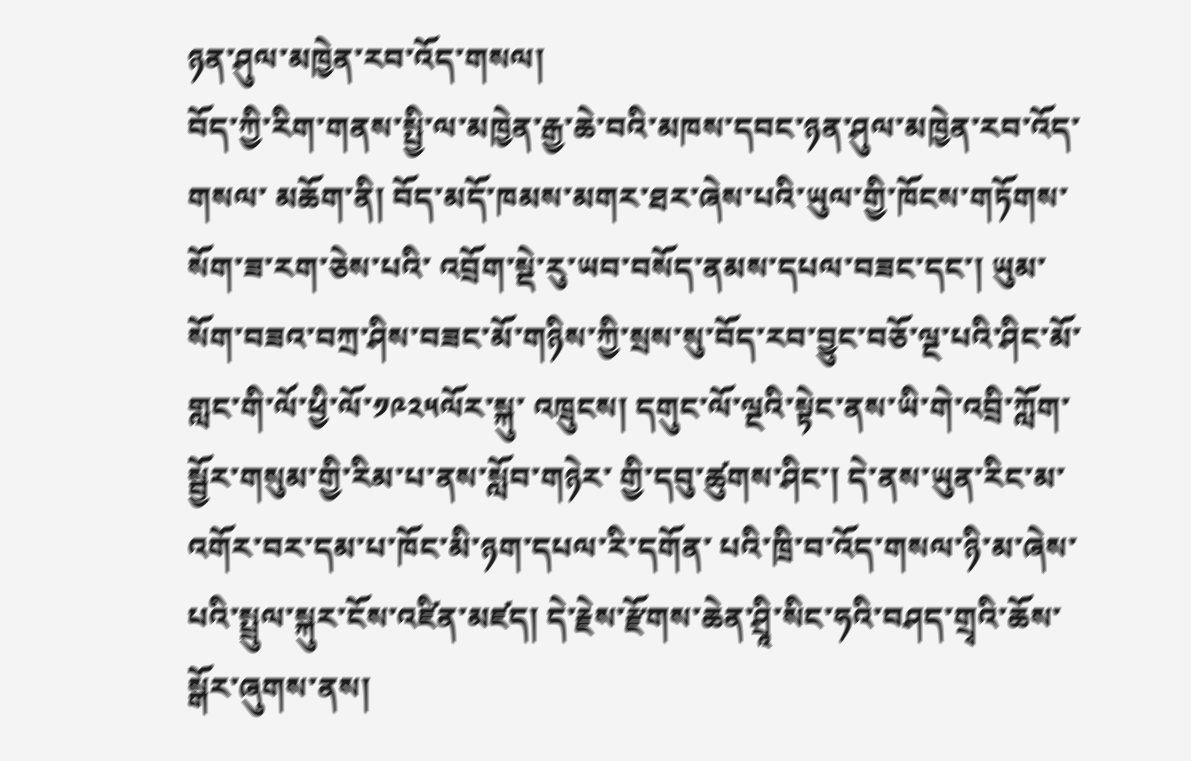ཉན་ཤུལ་མཁྱེན་རབ་འོད་གསལ།
བོད་ཀྱི་རིག་གནས་སྤྱི་ལ་མཁྱེན་རྒྱ་ཆེ་བའི་མཁས་དབང་ཉན་ཤུལ་མཁྱེན་རབ་འོད་གསལ་ མཆོག་ནི། བོད་མདོ་ཁམས་མགར་ཐར་ཞེས་པའི་ཡུལ་གྱི་ཁོངས་གཏོགས་སོག་ཟ་རག་ཅེས་པའི་ འབྲོག་སྡེ་རུ་ཡབ་བསོད་ནམས་དཔལ་བཟང་དང་། ཡུམ་སོག་བཟའ་བཀྲ་ཤིས་བཟང་མོ་གཉིས་ཀྱི་སྲས་སུ་བོད་རབ་བྱུང་བཅོ་ལྔ་པའི་ཤིང་མོ་གླང་གི་ལོ་ཕྱི་ལོ་༡༩༢༥ལོར་སྐུ་ འཁྲུངས། དགུང་ལོ་ལྔའི་སྟེང་ནས་ཡི་གེ་འབྲི་ཀློག་སྦྱོར་གསུམ་གྱི་རིམ་པ་ནས་སློབ་གཉེར་ གྱི་དབུ་ཚུགས་ཤིང་། དེ་ནས་ཡུན་རིང་མ་འགོར་བར་དམ་པ་ཁོང་མི་ཉག་དཔལ་རི་དགོན་ པའི་ཁྲི་བ་འོད་གསལ་ཉི་མ་ཞེས་པའི་སྤྲུལ་སྐུར་ངོས་འཛིན་མཛད། དེ་རྗེས་རྫོགས་ཆེན་ཤྲཱི་སིང་ཧའི་བཤད་གྲྭའི་ཆོས་སྒོར་ཞུགས་ནས།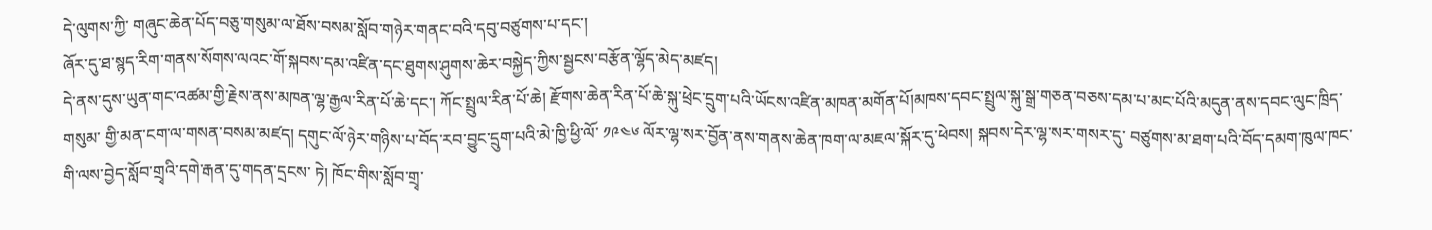དེ་ལུགས་ཀྱི་ གཞུང་ཆེན་པོད་བཅུ་གསུམ་ལ་ཐོས་བསམ་སློབ་གཉེར་གནང་བའི་དབུ་བཙུགས་པ་དང་།
ཞོར་དུ་ཐ་སྙད་རིག་གནས་སོགས་ལའང་གོ་སྐབས་དམ་འཛིན་དང་ཐུགས་ཤུགས་ཆེར་བསྐྱེད་ཀྱིས་སྦྱངས་བརྩོན་ལྷོད་མེད་མཛད།
དེ་ནས་དུས་ཡུན་གང་འཚམ་གྱི་རྗེས་ནས་མཁན་ལྷ་རྒྱལ་རིན་པོ་ཆེ་དང་། ཀོང་སྤྲུལ་རིན་པོ་ཆེ། རྫོགས་ཆེན་རིན་པོ་ཆེ་སྐུ་ཕྲེང་དྲུག་པའི་ཡོངས་འཛིན་མཁན་མགོན་པོ།མཁས་དབང་སྤྲུལ་སྐུ་སྒྲ་གཅན་བཅས་དམ་པ་མང་པོའི་མདུན་ནས་དབང་ལུང་ཁྲིད་གསུམ་ གྱི་མན་ངག་ལ་གསན་བསམ་མཛད། དགུང་ལོ་ཉེར་གཉིས་པ་བོད་རབ་བྱུང་དྲུག་པའི་མེ་ཁྱི་ཕྱི་ལོ་ ༡༩༤༦ ལོར་ལྷ་སར་བྱོན་ནས་གནས་ཆེན་ཁག་ལ་མཇལ་སྐོར་དུ་ཕེབས། སྐབས་དེར་ལྷ་སར་གསར་དུ་ བཙུགས་མ་ཐག་པའི་བོད་དམག་ཁུལ་ཁང་གི་ལས་བྱེད་སློབ་གྲྭའི་དགེ་རྒན་དུ་གདན་དྲངས་ ཏེ། ཁོང་གིས་སློབ་གྲྭ་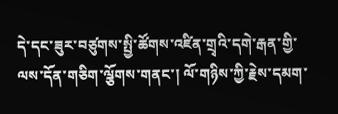དེ་དང་ཟུར་བཙུགས་སྤྱི་ཚོགས་འཛིན་གྲྭའི་དགེ་རྒན་གྱི་ ལས་དོན་གཅིག་ལྕོགས་གནང་། ལོ་གཉིས་ཀྱི་རྗེས་དམག་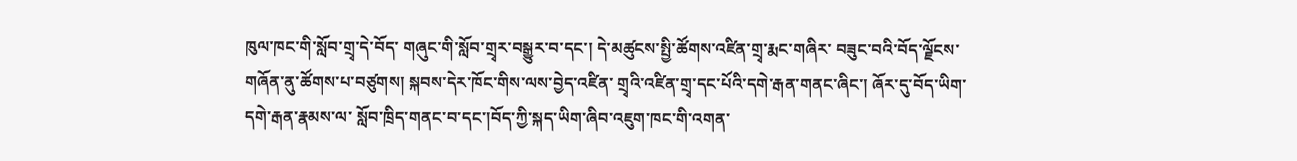ཁུལ་ཁང་གི་སློབ་གྲྭ་དེ་བོད་ གཞུང་གི་སློབ་གྲྭར་བསྒྱུར་བ་དང་། དེ་མཚུངས་སྤྱི་ཚོགས་འཛིན་གྲྭ་རྨང་གཞིར་ བཟུང་བའི་བོད་ལྗོངས་གཞོན་ནུ་ཚོགས་པ་བཙུགས། སྐབས་དེར་ཁོང་གིས་ལས་བྱེད་འཛིན་ གྲྭའི་འཛིན་གྲྭ་དང་པོའི་དགེ་རྒན་གནང་ཞིང་། ཞོར་དུ་བོད་ཡིག་དགེ་རྒན་རྣམས་ལ་ སློབ་ཁྲིད་གནང་བ་དང་།བོད་ཀྱི་སྐད་ཡིག་ཞིབ་འཇུག་ཁང་གི་འགན་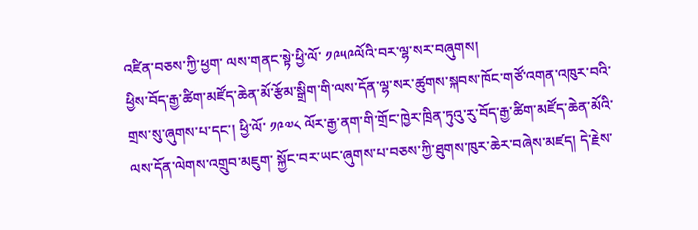འཛིན་བཅས་ཀྱི་ཕྱག་ ལས་གནང་སྟེ་ཕྱི་ལོ་ ༡༩༥༩ལོའི་བར་ལྷ་སར་བཞུགས།
ཕྱིས་བོད་རྒྱ་ཚིག་མཛོད་ཆེན་མོ་རྩོམ་སྒྲིག་གི་ལས་དོན་ལྷ་སར་ཚུགས་སྐབས་ཁོང་གཙོ་འགན་འཁུར་བའི་གྲས་སུ་ཞུགས་པ་དང་། ཕྱི་ལོ་ ༡༩༧༨ ལོར་རྒྱ་ནག་གི་གྲོང་ཁྱེར་ཁྲིན་ཏུའུ་རུ་བོད་རྒྱ་ཚིག་མཛོད་ཆེན་མོའི་ལས་དོན་ལེགས་འགྲུབ་མཇུག་ སྐྱོང་བར་ཡང་ཞུགས་པ་བཅས་ཀྱི་ཐུགས་ཁུར་ཆེར་བཞེས་མཛད། དེ་རྗེས་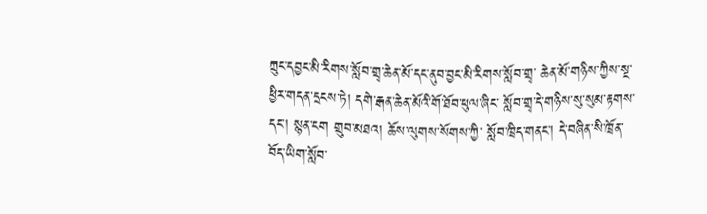ཀྲུང་དབྱང་མི་རིགས་སློབ་གྲྭ་ཆེན་མོ་དང་ནུབ་བྱང་མི་རིགས་སློབ་གྲྭ་ ཆེན་མོ་གཉིས་ཀྱིས་སྔ་ཕྱིར་གདན་དྲངས་ཏེ། དགེ་རྒན་ཆེན་མོའི་གོ་ཐོབ་ཕུལ་ཞིང་ སློབ་གྲྭ་དེ་གཉིས་སུ་སུམ་རྟགས་དང་། སྙན་ངག གྲུབ་མཐའ། ཆོས་ལུགས་སོགས་ཀྱི་ སློབ་ཁྲིད་གནང་། དེ་བཞིན་སི་ཁྲོན་བོད་ཡིག་སློབ་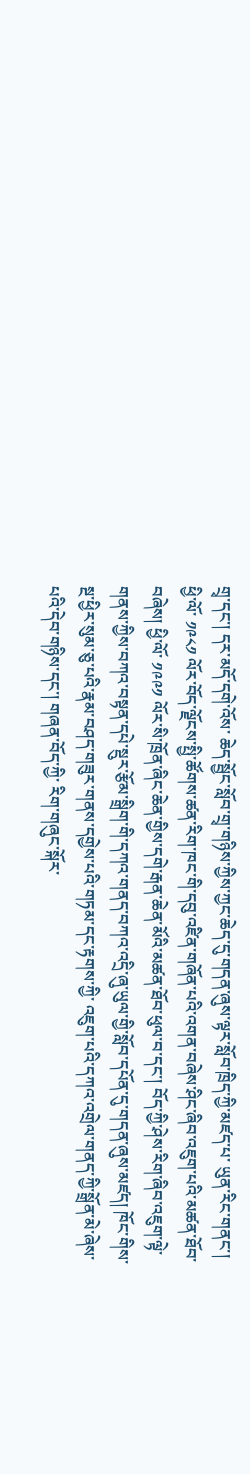གྲྭ་དང་། དར་མདོ་དགེ་འོས་ ཆེད་སྦྱོང་སློབ་གྲྭ་གཉིས་ཀྱིས་ཀྱང་ཆེད་དུ་གདན་ཞུས་ལྟར་སློབ་ཁྲིད་ཀྱི་མཛད་པ་ ཡུན་རིང་གནང་། ཕྱི་ལོ་ ༡༩༨༡ ལོར་བོད་ལྗོངས་སྤྱི་ཚོགས་ཚན་རིག་ཁང་གི་དབུ་འཛིན་གཞོན་པའི་འགན་བཞེས་ཤིང་ཞིབ་འཇུག་པའི་མཚན་ཐོབ་བཞེས། ཕྱི་ལོ་ ༡༩༩༡ ལོར་སི་ཁྲོན་ཞིང་ཆེན་གྱིས་དགེ་རྒན་ཆེན་མོའི་མཚན་ཐོབ་ཕུལ་བ་དང་། བོད་ཀྱི་ཤེས་རིག་ཞིབ་འཇུག་ལྟེ་གནས་ཀྱིས་བཀའ་བསྟན་དཔེ་སྡུར་རྩོམ་སྒྲིག་གི་དཀའ་གནད་བཀའ་འདྲི་ཞུ་ཡུལ་གྱི་སློབ་དཔོན་དུ་གདན་ཞུས་མཛད། ཁོང་གིས་སྔ་ཕྱིར་སུམ་ཅུ་པའི་རྣམ་བཤད་གཟུར་གནས་དགྱེས་པའི་གཏམ་དང་རྟགས་ཀྱི་ འཇུག་པའི་དཀའ་འགྲེལ་གནད་ཀྱི་སྒྲོན་མེ་ཞེས་པའི་དེབ་གཉིས་དང་། གཞན་བོད་ཀྱི་ རིག་གཞུང་སྐོར་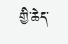གྱི་ཆེད་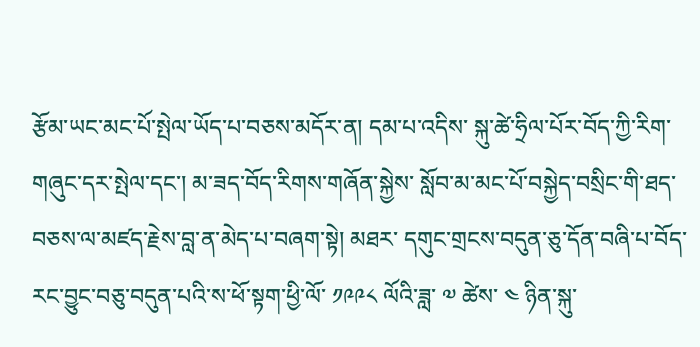རྩོམ་ཡང་མང་པོ་སྤེལ་ཡོད་པ་བཅས་མདོར་ན། དམ་པ་འདིས་ སྐུ་ཚེ་ཧྲིལ་པོར་བོད་ཀྱི་རིག་གཞུང་དར་སྤེལ་དང་། མ་ཟད་བོད་རིགས་གཞོན་སྐྱེས་ སློབ་མ་མང་པོ་བསྐྱེད་བསྲིང་གི་ཐད་བཅས་ལ་མཛད་རྗེས་བླ་ན་མེད་པ་བཞག་སྟེ། མཐར་ དགུང་གྲངས་བདུན་ཅུ་དོན་བཞི་པ་བོད་རང་བྱུང་བཅུ་བདུན་པའི་ས་ཕོ་སྟག་ཕྱི་ལོ་ ༡༩༩༨ ལོའི་ཟླ་ ༧ ཚེས་ ༤ ཉིན་སྐུ་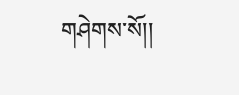གཤེགས་སོ།།